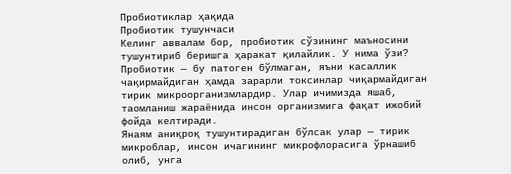Пробиотиклар ҳақида
Пробиотик тушунчаси
Келинг аввалам бор, пробиотик сўзининг маъносини тушунтириб беришга ҳаракат қилайлик. У нима ўзи? Пробиотик — бу патоген бўлмаган, яъни касаллик чақирмайдиган ҳамда зарарли токсинлар чиқармайдиган тирик микроорганизмлардир. Улар ичимизда яшаб, таомланиш жараёнида инсон организмига фақат ижобий фойда келтиради.
Янаям аниқроқ тушунтирадиган бўлсак улар — тирик микроблар, инсон ичагининг микрофлорасига ўрнашиб олиб, унга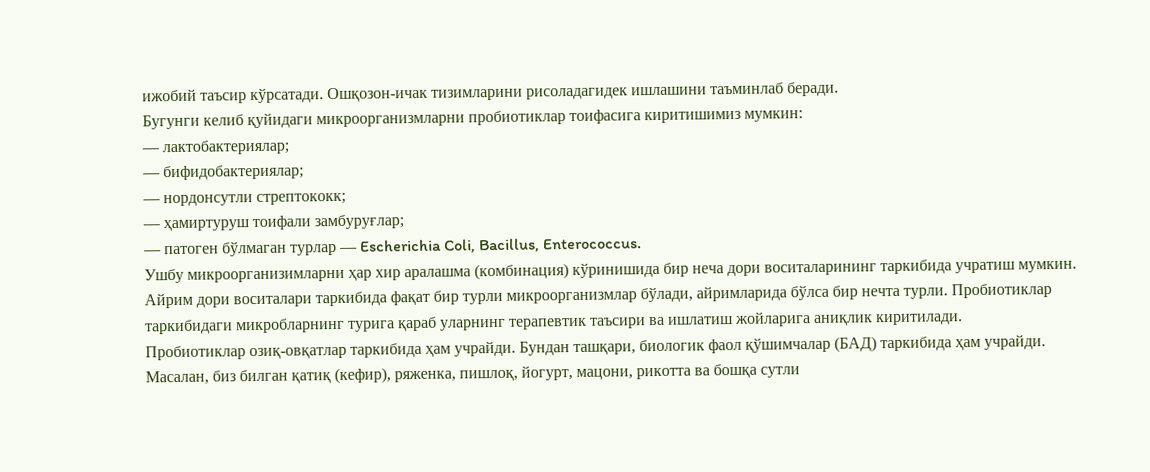ижобий таъсир кўрсатади. Ошқозон-ичак тизимларини рисоладагидек ишлашини таъминлаб беради.
Бугунги келиб қуйидаги микроорганизмларни пробиотиклар тоифасига киритишимиз мумкин:
— лактобактериялар;
— бифидобактериялар;
— нордонсутли стрептококк;
— ҳамиртуруш тоифали замбуруғлар;
— патоген бўлмаган турлар — Escherichia Coli, Bacillus, Enterococcus.
Ушбу микроорганизимларни ҳар хир аралашма (комбинация) кўринишида бир неча дори воситаларининг таркибида учратиш мумкин. Айрим дори воситалари таркибида фақат бир турли микроорганизмлар бўлади, айримларида бўлса бир нечта турли. Пробиотиклар таркибидаги микробларнинг турига қараб уларнинг терапевтик таъсири ва ишлатиш жойларига аниқлик киритилади.
Пробиотиклар озиқ-овқатлар таркибида ҳам учрайди. Бундан ташқари, биологик фаол қўшимчалар (БАД) таркибида ҳам учрайди. Масалан, биз билган қатиқ (кефир), ряженка, пишлоқ, йогурт, мацони, рикотта ва бошқа сутли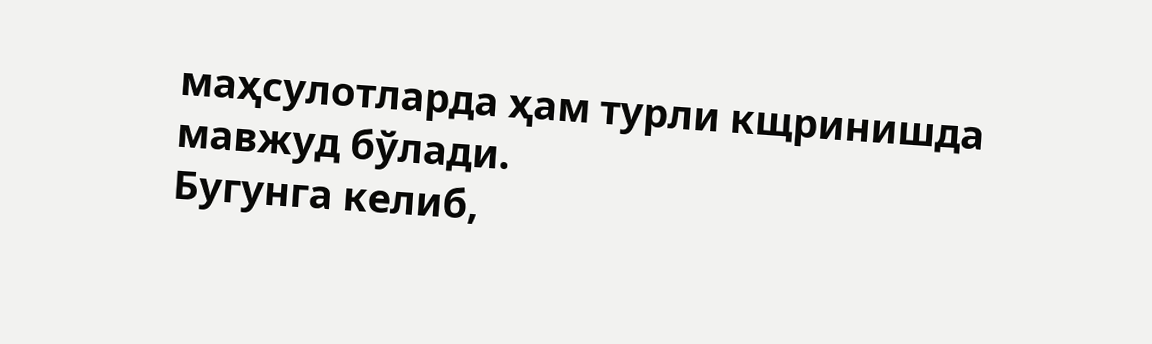маҳсулотларда ҳам турли кщринишда мавжуд бўлади.
Бугунга келиб,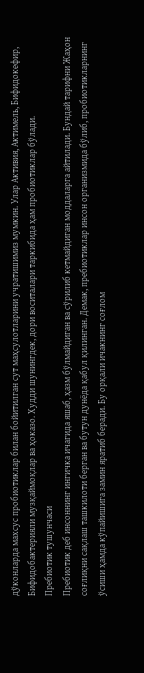дўконларда махсус пробиотиклар билан бойитилган сут маҳсулотларини учратишимиз мумкин. Улар Активия, Актимель, Бифидокефир, Бифидобактерияли музқаймоқлар ва ҳоказо. Худди шунингдек, дори воситалари таркибида ҳам пробиотиклар бўлади.
Пребиотик тушунчаси
Пребиотик деб инсоннинг ингичка ичагида яшаб, ҳазм бўлмайдиган ва сўрилиб кетмайдиган моддаларга айтилади. Бундай тарифни Жаҳон соғлиқни сақлаш ташкилоти берган ва бутун дунёда қабул қилинган. Демак, пребиотиклар инсон организмида бўлиб, пробиотикларнинг ўсиши ҳамда кўпайишига замин яратиб беради. Бу орқали ичакнинг соғлом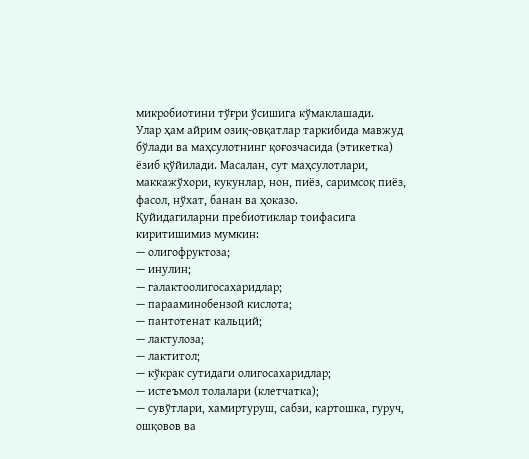микробиотини тўғри ўсишига кўмаклашади.
Улар ҳам айрим озиқ-овқатлар таркибида мавжуд бўлади ва маҳсулотнинг қоғозчасида (этикетка) ёзиб қўйилади. Масалан, сут маҳсулотлари, маккажўхори, кукунлар, нон, пиёз, саримсоқ пиёз, фасол, нўхат, банан ва ҳоказо.
Қуйидагиларни пребиотиклар тоифасига киритишимиз мумкин:
— олигофруктоза;
— инулин;
— галактоолигосахаридлар;
— парааминобензой кислота;
— пантотенат кальций;
— лактулоза;
— лактитол;
— кўкрак сутидаги олигосахаридлар;
— истеъмол толалари (клетчатка);
— сувўтлари, хамиртуруш, сабзи, картошка, гуруч, ошқовов ва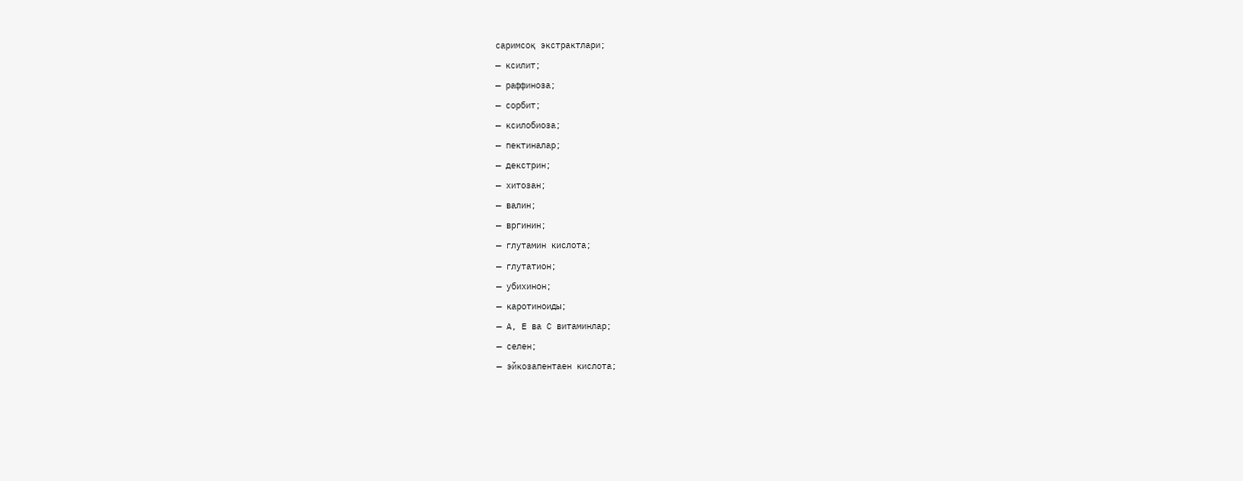саримсоқ экстрактлари;
— ксилит;
— раффиноза;
— сорбит;
— ксилобиоза;
— пектиналар;
— декстрин;
— хитозан;
— валин;
— вргинин;
— глутамин кислота;
— глутатион;
— убихинон;
— каротиноиды;
— А, Е ва С витаминлар;
— селен;
— эйкозапентаен кислота;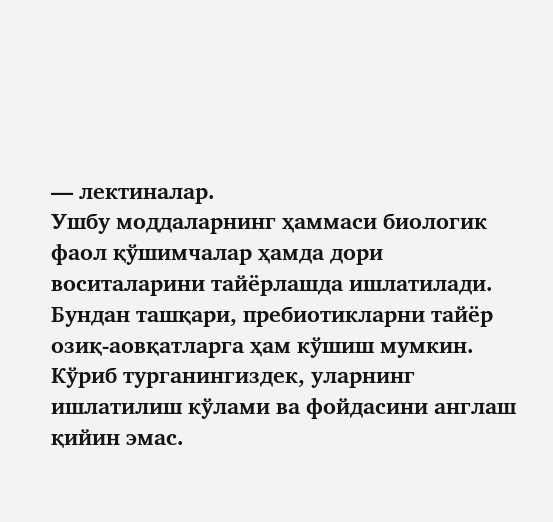— лектиналар.
Ушбу моддаларнинг ҳаммаси биологик фаол қўшимчалар ҳамда дори воситаларини тайёрлашда ишлатилади. Бундан ташқари, пребиотикларни тайёр озиқ-аовқатларга ҳам кўшиш мумкин. Кўриб турганингиздек, уларнинг ишлатилиш кўлами ва фойдасини англаш қийин эмас.